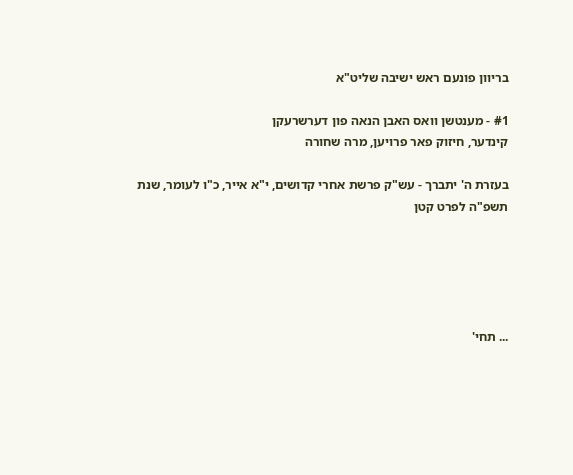בריוון פונעם ראש ישיבה שליט"א

#1 - מענטשן וואס האבן הנאה פון דערשרעקן
קינדער, חיזוק פאר פרויען, מרה שחורה

בעזרת ה' יתברך - עש"ק פרשת אחרי קדושים, י"א אייר, כ"ו לעומר, שנת תשפ"ה לפרט קטן





... תחי'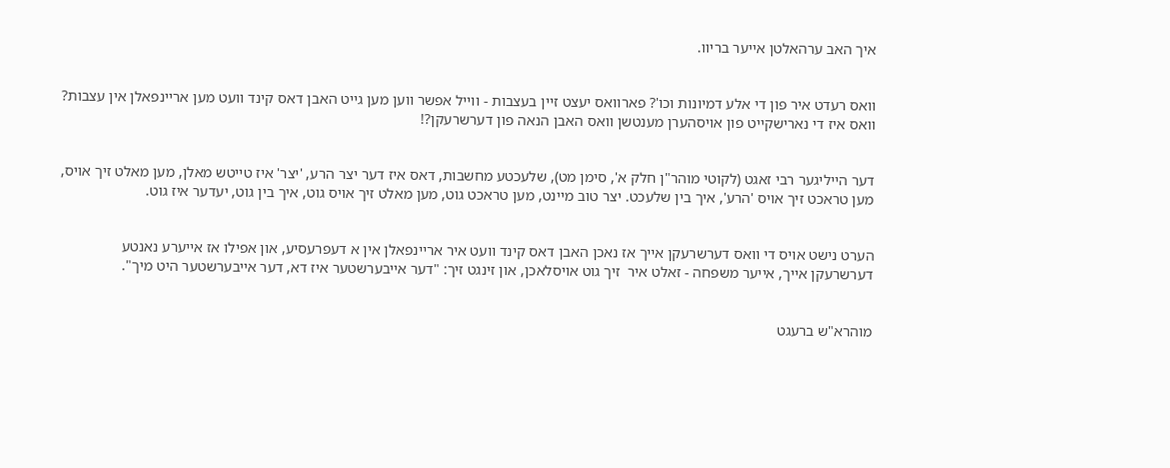איך האב ערהאלטן אייער בריוו.


וואס רעדט איר פון די אלע דמיונות וכו'? פארוואס יעצט זיין בעצבות - ווייל אפשר ווען מען גייט האבן דאס קינד וועט מען אריינפאלן אין עצבות? וואס איז די נארישקייט פון אויסהערן מענטשן וואס האבן הנאה פון דערשרעקן?!


דער הייליגער רבי זאגט (לקוטי מוהר"ן חלק א', סימן מט), שלעכטע מחשבות, דאס איז דער יצר הרע, 'יצר' איז טייטש מאלן, מען מאלט זיך אויס, מען טראכט זיך אויס 'הרע', איך בין שלעכט. יצר טוב מיינט, מען טראכט גוט, מען מאלט זיך אויס גוט, איך בין גוט, יעדער איז גוט.


הערט נישט אויס די וואס דערשרעקן אייך אז נאכן האבן דאס קינד וועט איר אריינפאלן אין א דעפרעסיע, און אפילו אז אייערע נאנטע דערשרעקן אייך, אייער משפחה - זאלט איר  זיך גוט אויסלאכן, און זינגט זיך: "דער אייבערשטער איז דא, דער אייבערשטער היט מיך".


מוהרא"ש ברעגט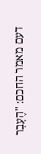דעם מאמר החכם: "הֶעָבָר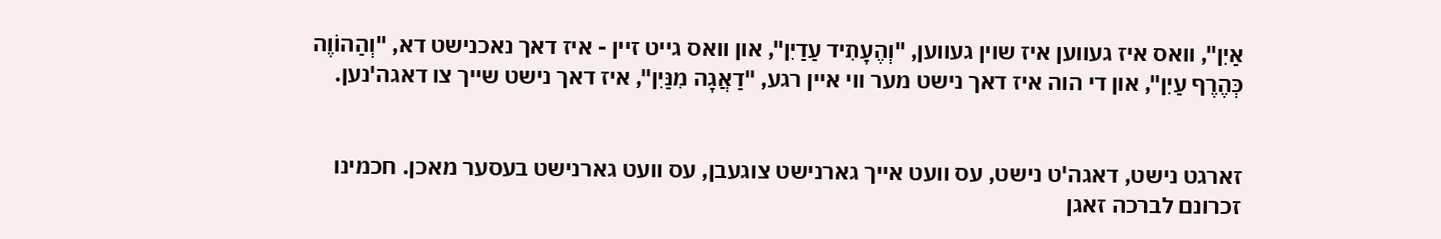אַיִן", וואס איז געווען איז שוין געווען, "וְהֶעָתִיד עַדַיִן", און וואס גייט זיין - איז דאך נאכנישט דא, "וְהַהוֹוֶה כְּהֶרֶף עַיִן", און די הוה איז דאך נישט מער ווי איין רגע, "דַאֲגָה מִנַּיִן", איז דאך נישט שייך צו דאגה'נען.


זארגט נישט, דאגה'ט נישט, עס וועט אייך גארנישט צוגעבן, עס וועט גארנישט בעסער מאכן. חכמינו זכרונם לברכה זאגן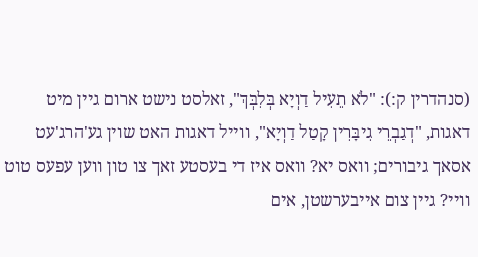(סנהדרין ק:): "לֹא תֵעִיל דַוְיָא בְּלִבְּךְ", זאלסט נישט ארום גיין מיט דאגות, "דְגַבְרֵי גִיבָּרִין קָטַל דַוְיָא", ווייל דאגות האט שוין גע'הרג'עט אסאך גיבורים; וואס יא? וואס איז די בעסטע זאך צו טון ווען עפעס טוט וויי? גיין צום אייבערשטן, אים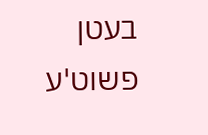בעטן פשוט'ע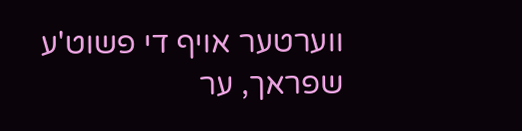ווערטער אויף די פשוט'ע שפראך, ער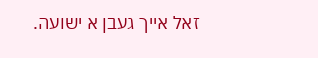זאל אייך געבן א ישועה.